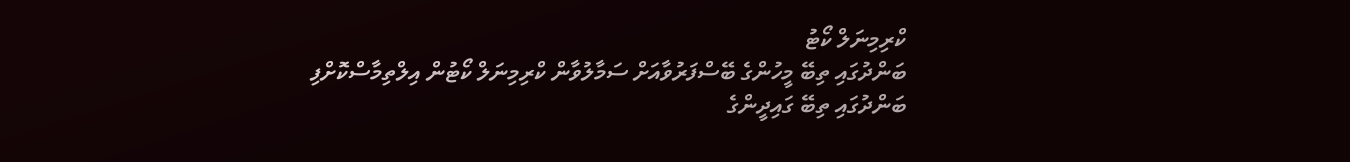ކްރިމިނަލް ކޯޓު
ބަންދުގައި ތިބޭ މީހުންގެ ބޭސްފަރުވާއަށް ސަމާލުވާން ކްރިމިނަލް ކޯޓުން އިލްތިމާސްކޮށްފި
ބަންދުގައި ތިބޭ ގައިދީންގެ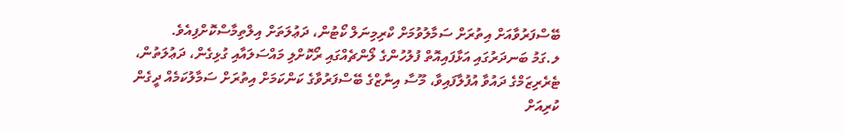ބޭސްފަރުވާއަށް އިތުރަށް ސަމާލުވުމަށް ކްރިމިނަލް ކޯޓުން، ދަޢުލަތަށް އިލްތިމާސްކޮށްފިއެވެ.
ލ.ގަމު ބަނދަރުގައި އަޅާފައިއޮތް ފުލުހުންގެ ލޯންޗެއްގައި ރޯކޮށްލި މައްސަލައާއި ގުޅިގެން، ދަޢުލަތުން، ޓެރެރިޒަމްގެ ދައުވާ އުފުލާފައިވާ، މޫސާ އިނާޒްގެ ބޭސްފަރުވާގެ ކަންކަމަށް އިތުރަށް ސަމާލުކަމެއް ދީގެން ކުރިއަށް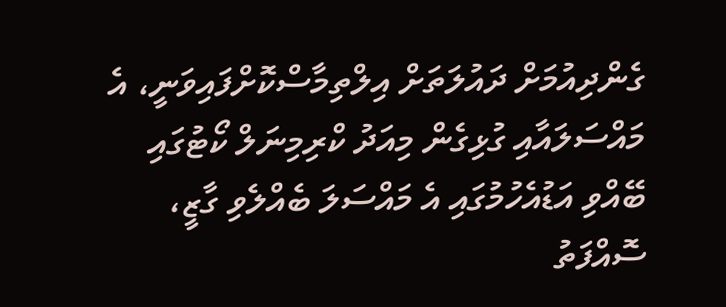ގެންދިއުމަށް ދައުލަތަށް އިލްތިމާސްކޮށްފައިވަނީ، އެ މައްސަލައާއި ގުޅިގެން މިއަދު ކްރިމިނަލް ކޯޓުގައި ބޭއްވި އަޑުއެހުމުގައި އެ މައްސަލަ ބެއްލެވި ގާޒީ، ސޮއްފަތު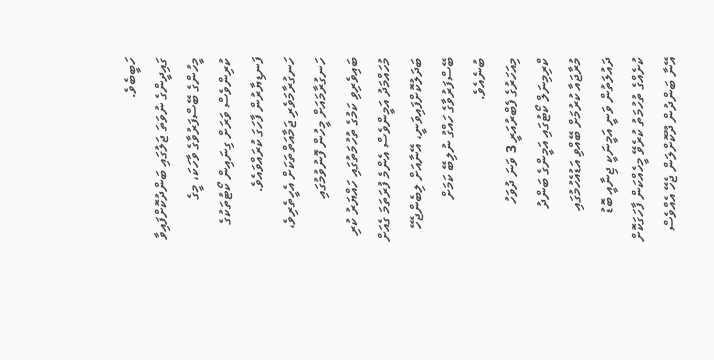ހަބީބެވެ.
ގައިދީންގެ ނުވަތަ ޖަލުގައި ބަންދުކޮށްފައިވާ މީހުންގެ ބޭސްފަރުވާގެ ވާހަކަ، މީގެ ކުރިންވެސް ވަރަށް ގިނައިން ކޯޓުތަކުގެ ފަނޑިޔާރުން ފާހަގަ ކުރައްވައެވެ.
ހަނގުރާމަވެރި ޖަމާއަތްތަކަށް އެހީތެރިވެ، ހަނގުރާމައަށް މީހުން ފޮނުވުމުގައި ބައިވެރިވި ކަމުގެ ތުހުމަތުގައި ހައްޔަރު ކުރި މުހައްމަދު އަމީންވެސް އެންމެ ފުރަތަމަ ގެއަށް ބަދަލުކޮށްފައިވަނީ، އޭނާއަށް ލިބެންޖެހޭ ބޭސްފަރުވާގެ ހައްގު ނުލިބޭ ކަމަށް ބުނެއެވެ.
މިއަހަރުގެ ފެބްރުއަރީ 3 ވަނަ ދުވަހު ކްރިމިނަލް ކޯޓުގައި އަމީންގެ ބަންދު މުރާޖައާ ކުރުމަށް ބޭއްވި އަޑުއެހުމުގައި ދައުލަތުން ވަނީ އަމީނަކީ ޖިނާއީ ބޮޑު ކުށެއްގެ ތުހުމަތު ކުރެވޭ މީހެއްކަން ފާހަގަކޮށް އޭނާ ބަންދުން ދޫކޮށްލަން ޖެހޭ އެއްވެސް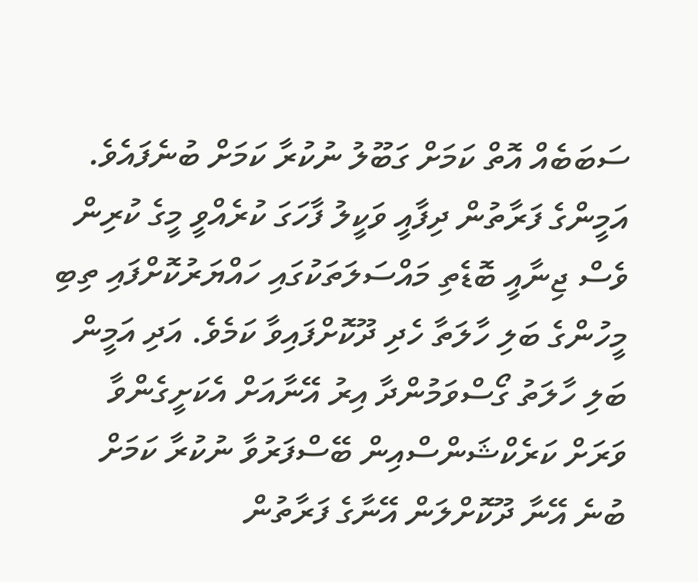ސަބަބެއް އޮތް ކަމަށް ގަބޫލު ނުކުރާ ކަމަށް ބުނެފައެވެ.
އަމީންގެ ފަރާތުން ދިފާއީ ވަކީލު ފާހަގަ ކުރެއްވީ މީގެ ކުރިން ވެސް ޖިނާއީ ބޮޑެތި މައްސަލަތަކުގައި ހައްޔަރުކޮށްފައި ތިބި މީހުންގެ ބަލި ހާލަތާ ހެދި ދޫކޮށްފައިވާ ކަމެވެ. އަދި އަމީން ބަލި ހާލަތު ގޯސްވަމުންދާ އިރު އޭނާއަށް އެކަށީގެންވާ ވަރަށް ކަރެކްޝަންސްއިން ބޭސްފަރުވާ ނުކުރާ ކަމަށް ބުނެ އޭނާ ދޫކޮށްލަން އޭނާގެ ފަރާތުން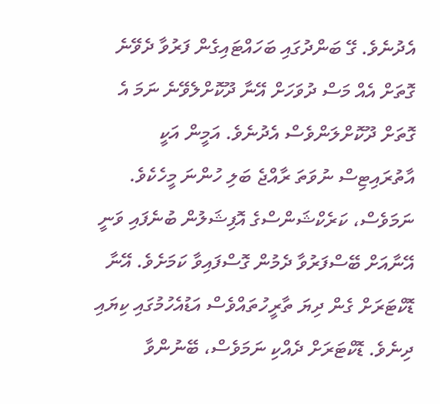އެދުނެވެ. ގޭ ބަންދުގައި ބަހައްޓައިގެން ފަރުވާ ދެވޭނެ ގޮތަށް އެއް މަސް ދުވަހަށް އޭނާ ދޫކޮށްލެވޭނެ ނަމަ އެ ގޮތަށް ދޫކޮށްލަންވެސް އެދުނެވެ. އަމީން އަކީ އާތުރައިޓިސް ނުވަތަ ރާއްޖެ ބަލި ހުންނަ މީހެކެވެ.
ނަމަވެސް، ކަރެކްޝަންސްގެ އޮފިޝަލުން ބުނެފައި ވަނީ އޭނާއަށް ބޭސްފަރުވާ ދެމުން ގޮސްފައިވާ ކަމަށެވެ. އޭނާ ޑޮކްޓަރަށް ގެން ދިޔަ ތާރީހުތައްވެސް އަޑުއެހުމުގައި ކިޔައި ދިނެވެ. ޑޮކްޓަރަށް ދެއްކި ނަމަވެސް، ބޭނުންވާ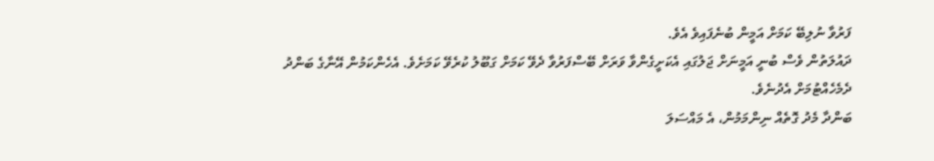ފަރުވާ ނުލިބޭ ކަމަށް އަމީން ބުނެފައިވެ އެވެ.
ދައުލަތުން ވެސް ބުނީ އަމީނަށް ޖަލުގައި އެކަށީގެންވާ ވަރަށް ބޭސްފަރުވާ ދެވޭ ކަމަށް ގަބޫލު ކުރެވޭ ކަމަށެވެ. އެހެންކަމުން އޭނާގެ ބަންދު ދެމެހެއްޓުމަށް އެދުނެވެ.
ބަންދާ މެދު ގޮތެއް ނިންމަމުން، އެ މައްސަލަ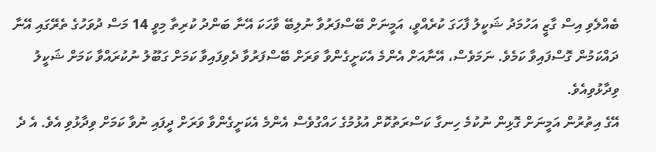ބެއްލެވި އިސް ގާޒީ އަހުމަދު ޝަކީލު ފާހަގަ ކުރެއްވީ، އަމީނަށް ބޭސްފަރުވާ ނުލިބޭ ވާހަކަ އޭނާ ބަންދު ކުރިތާ މިވީ 14 މަސް ދުވަހުގެ ތެރޭގައި އޭނާ ދައްކަމުން ގޮސްފައިވާ ކަމެވެ. ނަމަވެސް، އޭނާއަށް އެންމެ އެކަށީގެންވާ ވަރަށް ބޭސްފަރުވާ ދެވިފައިވާ ކަމަށް ގަބޫލު ނުކުރައްވާ ކަމަށް ޝަކީލު ވިދާޅުވިއެވެ.
އޭގެ އިތުރުން އަމީނަށް ގޮޅިން ނުކުމެ ހިނގާ ކަސްރަތުކޮށް އުޅުމުގެ ހައްގުވެސް އެންމެ އެކަށީގެންވާ ވަރަށް ދީފައި ނުވާ ކަމަށް ވިދާޅުވި އެވެ. އެ ދެ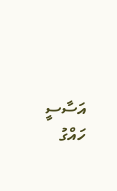އަސާސީ ހައްގު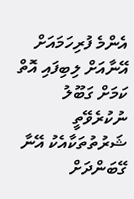އެންމެ ފުރިހަމައަށް އޭނާއަށް ލިބިފައި އޮތް ކަމަށް ގަބޫލު ނުކުރެވޭތީ ޝަރުތުތަކާއެކު އޭނާ ގޭބަންދަށް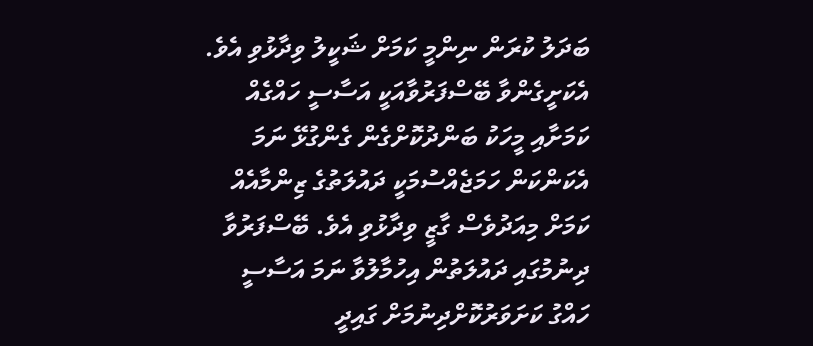ބަދަލު ކުރަން ނިންމީ ކަމަށް ޝަކީލު ވިދާޅުވި އެވެ.
އެކަށީގެންވާ ބޭސްފަރުވާއަކީ އަސާސީ ހައްގެއް ކަމަށާއި މީހަކު ބަންދުކޮށްގެން ގެންގުޅޭ ނަމަ އެކަންކަން ހަމަޖެއްސުމަކީ ދައުލަތުގެ ޒިންމާއެއް ކަމަށް މިއަދުވެސް ގާޒީ ވިދާޅުވި އެވެ. ބޭސްފަރުވާ ދިނުމުގައި ދައުލަތުން އިހުމާލުވާ ނަމަ އަސާސީ ހައްގު ކަށަވަރުކޮށްދިނުމަށް ގައިދީ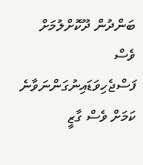ބަންދުން ދޫކޮށްލުމަށް ވެސް ފަސްޖެހިވަޑައިނުގަންނަވާނެ ކަމަށް ވެސް ގާޒީ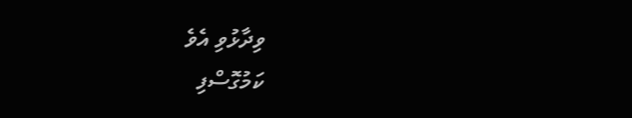ވިދާޅުވި އެވެ
ކަމުގޮސްފި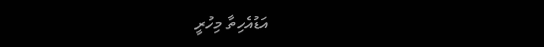އަޑުއެހިތާ މިހުރީ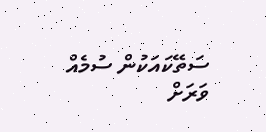ސަތޭކައަކުން ސުމެއް
ވަރަށް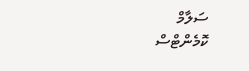ސަލާމް
ކޮމެންޓްސް